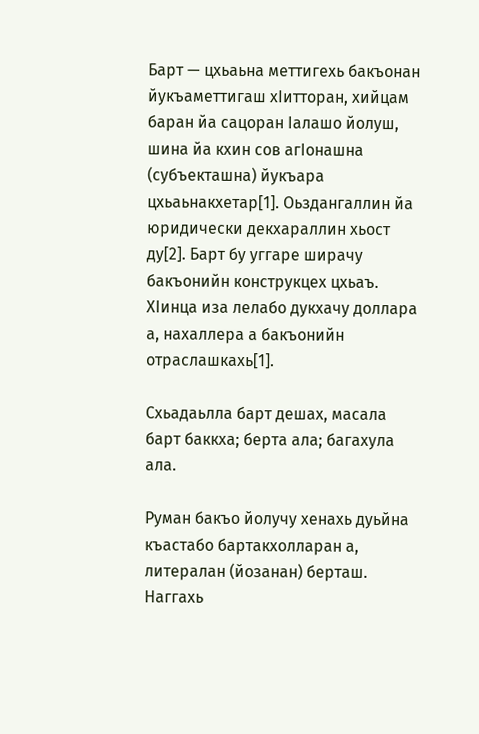Барт — цхьаьна меттигехь бакъонан йукъаметтигаш хӀитторан, хийцам баран йа сацоран Ӏалашо йолуш, шина йа кхин сов агӀонашна (субъекташна) йукъара цхьаьнакхетар[1]. Оьздангаллин йа юридически декхараллин хьост ду[2]. Барт бу уггаре ширачу бакъонийн конструкцех цхьаъ. ХӀинца иза лелабо дукхачу доллара а, нахаллера а бакъонийн отраслашкахь[1].

Схьадаьлла барт дешах, масала барт баккха; берта ала; багахула ала.

Руман бакъо йолучу хенахь дуьйна къастабо бартакхолларан а, литералан (йозанан) берташ. Наггахь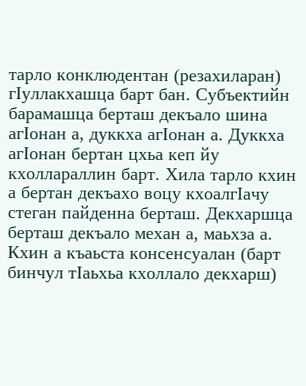тарло конклюдентан (резахиларан) гӀуллакхашца барт бан. Субъектийн барамашца берташ декъало шина агӀонан а, дуккха агӀонан а. Дуккха агӀонан бертан цхьа кеп йу кхоллараллин барт. Хила тарло кхин а бертан декъахо воцу кхоалгӀачу стеган пайденна берташ. Декхаршца берташ декъало механ а, маьхза а. Кхин а къаьста консенсуалан (барт бинчул тӀаьхьа кхоллало декхарш)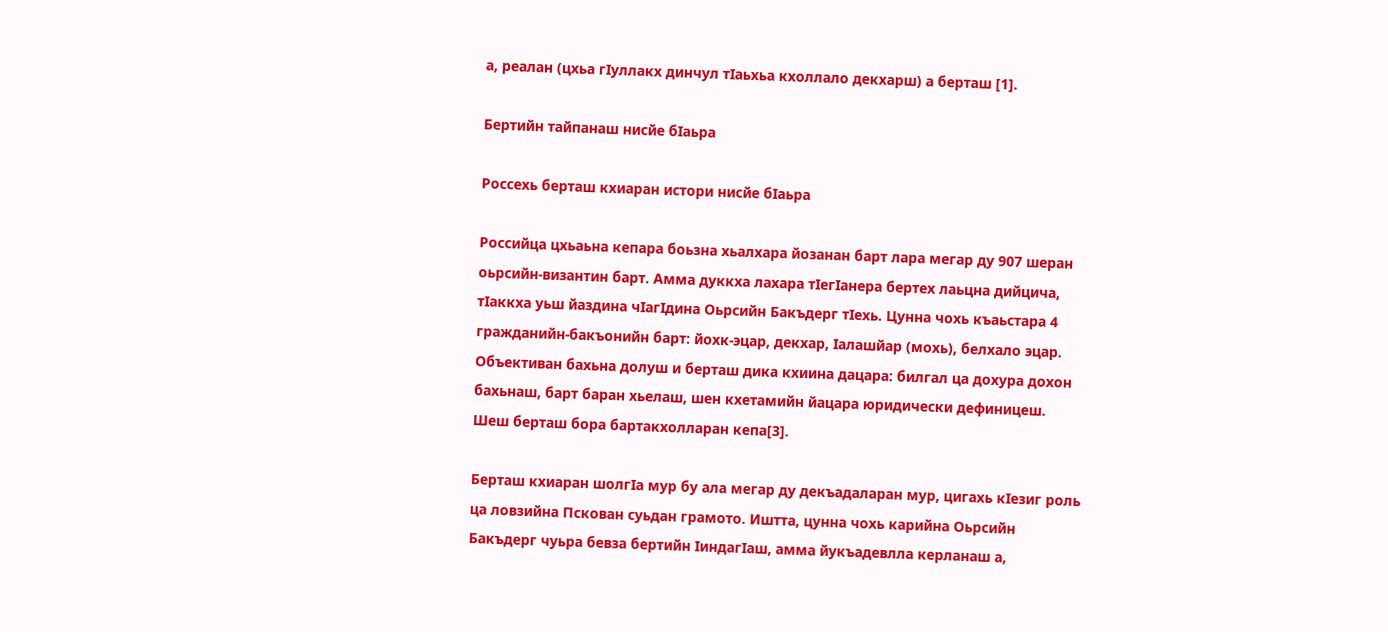а, реалан (цхьа гӀуллакх динчул тӀаьхьа кхоллало декхарш) а берташ [1].

Бертийн тайпанаш нисйе бӀаьра

Россехь берташ кхиаран истори нисйе бӀаьра

Российца цхьаьна кепара боьзна хьалхара йозанан барт лара мегар ду 907 шеран оьрсийн-византин барт. Амма дуккха лахара тӀегӀанера бертех лаьцна дийцича, тӀаккха уьш йаздина чӀагӀдина Оьрсийн Бакъдерг тӀехь. Цунна чохь къаьстара 4 гражданийн-бакъонийн барт: йохк-эцар, декхар, Ӏалашйар (мохь), белхало эцар. Объективан бахьна долуш и берташ дика кхиина дацара: билгал ца дохура дохон бахьнаш, барт баран хьелаш, шен кхетамийн йацара юридически дефиницеш. Шеш берташ бора бартакхолларан кепа[3].

Берташ кхиаран шолгӀа мур бу ала мегар ду декъадаларан мур, цигахь кӀезиг роль ца ловзийна Пскован суьдан грамото. Иштта, цунна чохь карийна Оьрсийн Бакъдерг чуьра бевза бертийн ӀиндагӀаш, амма йукъадевлла керланаш а,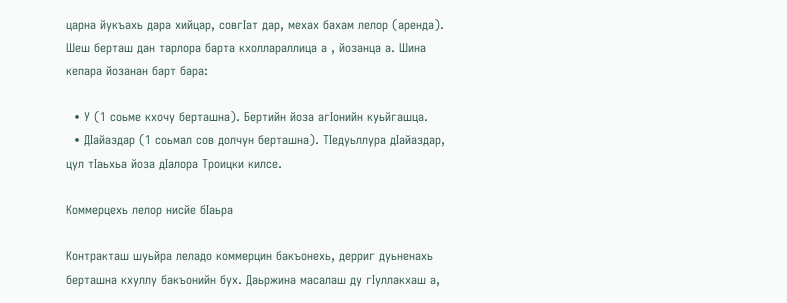царна йукъахь дара хийцар, совгӀат дар, мехах бахам лелор (аренда). Шеш берташ дан тарлора барта кхоллараллица а , йозанца а. Шина кепара йозанан барт бара:

  • У (1 соьме кхочу берташна). Бертийн йоза агӀонийн куьйгашца.
  • ДӀайаздар (1 соьмал сов долчун берташна). ТӀедуьллура дӀайаздар, цул тӀаьхьа йоза дӀалора Троицки килсе.

Коммерцехь лелор нисйе бӀаьра

Контракташ шуьйра леладо коммерцин бакъонехь, дерриг дуьненахь берташна кхуллу бакъонийн бух. Даьржина масалаш ду гӀуллакхаш а,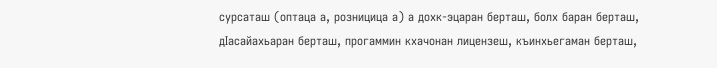сурсаташ (оптаца а, розницица а) а дохк-эцаран берташ, болх баран берташ, дӀасайахьаран берташ, прогаммин кхачонан лицензеш, къинхьегаман берташ,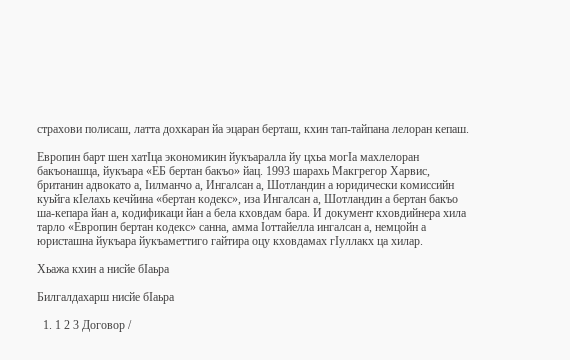страхови полисаш, латта дохкаран йа эцаран берташ, кхин тап-тайпана лелоран кепаш.

Европин барт шен хатӀца экономикин йукъаралла йу цхьа могӀа махлелоран бакъонашца, йукъара «ЕБ бертан бакъо» йац. 1993 шарахь Макгрегор Харвис, британин адвокато а, Ӏилманчо а, Ингалсан а, Шотландин а юридически комиссийн куьйга кӀелахь кечйина «бертан кодекс», иза Ингалсан а, Шотландин а бертан бакъо ша-кепара йан а, кодификаци йан а бела кховдам бара. И документ кховдийнера хила тарло «Европин бертан кодекс» санна, амма Ӏоттайелла ингалсан а, немцойн а юристашна йукъара йукъаметтиго гайтира оцу кховдамах гӀуллакх ца хилар.

Хьажа кхин а нисйе бӀаьра

Билгалдахарш нисйе бӀаьра

  1. 1 2 3 Договор /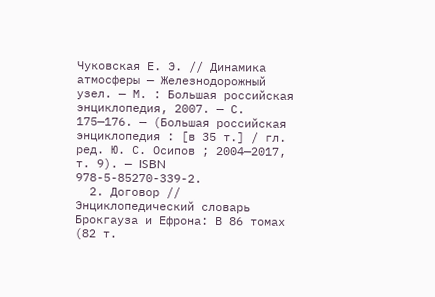Чуковская Е. Э. // Динамика атмосферы — Железнодорожный узел. — М. : Большая российская энциклопедия, 2007. — С. 175—176. — (Большая российская энциклопедия : [в 35 т.] / гл. ред. Ю. С. Осипов ; 2004—2017, т. 9). — ISBN 978-5-85270-339-2.
  2. Договор // Энциклопедический словарь Брокгауза и Ефрона: В 86 томах (82 т.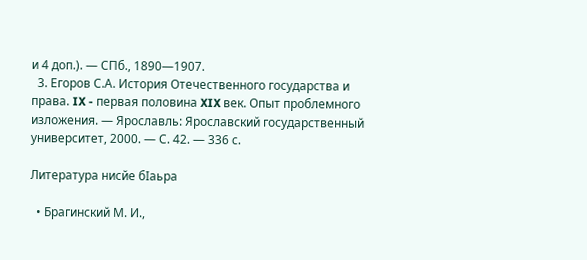и 4 доп.). — СПб., 1890—1907.
  3. Егоров С.А. История Отечественного государства и права. IX - первая половина XIX век. Опыт проблемного изложения. — Ярославль: Ярославский государственный университет, 2000. — С. 42. — 336 с.

Литература нисйе бӀаьра

  • Брагинский М. И.,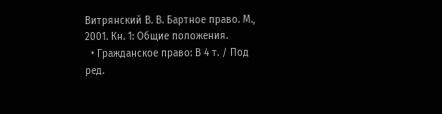Витрянский В. В. Бартное право. М., 2001. Кн. 1: Общие положения.
  • Гражданское право: В 4 т. / Под ред.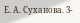Е. А. Суханова. 3-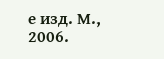е изд. М., 2006.